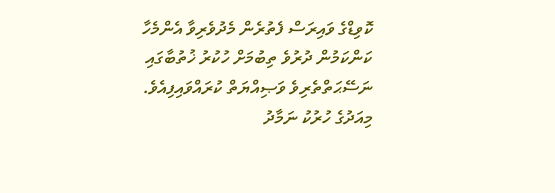ކޮވިޑްގެ ވައިރަސް ފެތުރެން މެދުވެރިވާ އެންމެހާ ކަންކަމުން ދުރުވެ ތިބުމަށް ހުކުރު ޚުތުބާގައި ނަސޭޙަތްތެރިވެ ވަޞިއްޔަތް ކުރައްވައިފިއެވެ.
މިއަދުގެ ހުރުކު ނަމާދު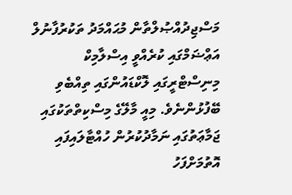މަސްޖިދުއްޞުލްތާން މުޙައްމަދު ތަކުރުފާނުލް އަޢްޟަމްގައި ކުރެއްވީ އިސްލާމިކް މިނިސްޓްރީގައި ލޮކްޑައުންގައި ތިއްބެވި ބޭފުޅުންނެވެ. މިއީ މާލޭގެ މިސްކިތްތަކުގައި ޖަމާޢަތުގައި ނަމާދުކުރުން ހުއްޓާލައިފައި އޮތުމަށްފަހު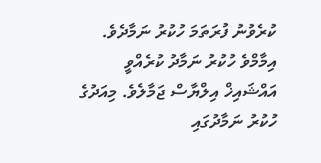ކުރެވުނު ފުރަތަމަ ހުކުރު ނަމާދެވެ. އިމާމްވެ ހުކުރު ނަމާދު ކުރެއްވީ އައްޝައިޚް އިލްޔާސް ޖަމާލެވެ. މިއަދުގެ ހުކުރު ނަމާދުގައި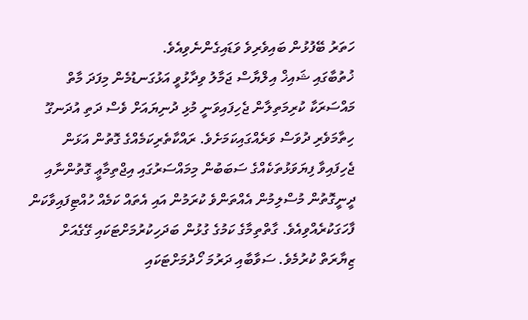ހަތަރު ބޭފުޅުން ބައިވެރިވެ ވަޑައިގެންނެވިއެވެ.
ޚުތުބާގައި ޝައިޚް އިލްޔާސް ޖަމާލު ވިދާޅުވީ އަޅުގަނޑުމެން މިފަދަ މާތް މައްސަރަކާ ކުރިމަތިލާން ޖެހިފައިވަނީ މުޅި ދުނިޔައަށް ވެސް ދަތި އުދަނގޫ ހިތާމަވެރި ދުވަސް ވަރެއްގައިކަމަށެވެ. ރައްކާތެރިކަމެއްގެ ގޮތުން އަޅަން ޖެހިފައިވާ ފިޔަވަޅުތަކެއްގެ ސަބަބުން މިމައްސަރުގައި އިޖްތިމާޢީ ގޮތުންނާއި ދީނީގޮތުން މުސްލިމުން އެއްތަންވެ ކުރަމުން އައި އެތައް ކަމެއް ހުއްޓިފައިވާކަން ފާހަގަކުރެއްވިއެވެ. ގާތްތިމާގެ ކަމުގެ ގުޅުން ބަދަހިކުރުމަށްޓަކައި ގޭގެއަށް ޒިޔާރަތް ކުރުމެވެ. ސަވާބާއި ދަރުމަ ހޯދުމަށްޓަކައި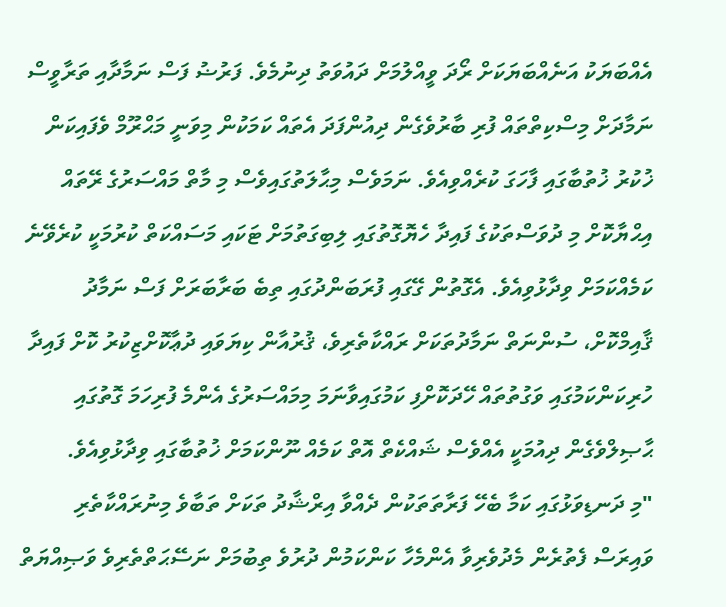އެއްބަޔަކު އަނެއްބަޔަކަށް ރޯދަ ވީއްލުމަށް ދައުވަތު ދިނުމެވެ. ފަރުޟު ފަސް ނަމާދާއި ތަރާވީސް ނަމާދަށް މިސްކިތްތައް ފުރި ބާރުވެގެން ދިއުންފަދަ އެތައް ކަމަކުން މިވަނީ މަޙްރޫމް ވެފައިކަން ޚުކުރު ޚުތުބާގައި ފާހަގަ ކުރެއްވިއެވެ. ނަމަވެސް މިޙާލަތުގައިވެސް މި މާތް މައްސަރުގެ ރޭތައް އިޙްޔާކޮށް މި ދުވަސްތަކުގެ ފައިދާ ހެޔޮގޮތުގައި ލިބިގަތުމަށް ޓަކައި މަސައްކަތް ކުރުމަކީ ކުރެވޭނެ ކަމެއްކަމަށް ވިދާޅުވިއެވެ. އެގޮތުން ގޭގައި ފުރަބަންދުގައި ތިބެ ބަރާބަރަށް ފަސް ނަމާދު ޤާއިމްކޮށް، ސުންނަތް ނަމާދުތަކަށް ރައްކާތެރިވެ، ޤުރުއާން ކިޔަވައި ދުޢާކޮށްޒިކުރު ކޮށް ފައިދާ ހުރިކަންކަމުގައި ވަގުތުތައް ހޭދަކޮށްފި ކަމުގައިވާނަމަ މިމައްސަރުގެ އެންމެ ފުރިހަމަ ގޮތުގައި ޙާޞިލްވެގެން ދިއުމަކީ އެއްވެސް ޝައްކެތް އޮތް ކަމެއް ނޫންކަމަށް ޚުތުބާގައި ވިދާޅުވިއެވެ.
"މި ދަނޑިވަޅުގައި ކަމާ ބެހޭ ފަރާތަތަކުން ދެއްވާ އިރްޝާދު ތަކަށް ތަބާވެ މިނުރައްކާތެރި ވައިރަސް ފެތުރެން މެދުވެރިވާ އެންމެހާ ކަންކަމުން ދުރުވެ ތިބުމަށް ނަސޭޙަތްތެރިވެ ވަޞިއްޔަތް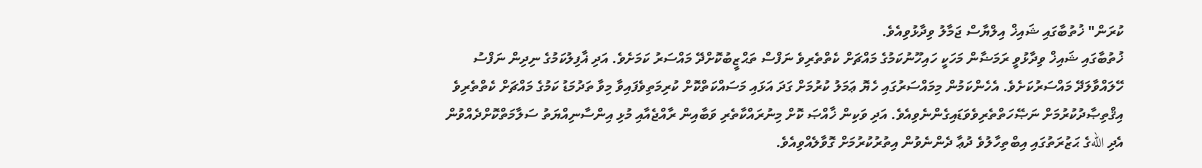ކުރަން" ޚުތުބާގައި ޝައިޚް އިލްޔާސް ޖަމާލު ވިދާޅުވިއެވެ.
ޚުތުބާގައި ޝައިޚް ވިދާޅުވީ ރަމަޟާން މަހަކީ ހައިހޫނުކަމުގެ މައްޗަށް ކެތްތެރިވެ ނަފްސް ތަޙްޒީބުކޮށްދޭ މައްސަރު ކަމަށެވެ. އަދި ޣާފިލުކަމުގެ ނިދިން ނަފްސު ހޭލައްވާލަދޭ މައްސަރުކަށެވެ. އެހެންކަމުން މިމައްސަރުގައި ހެޔޮ ޢަމަލު ކުރުމަށް ގަދަ އަޅައި މަސައްކަތްކޮށް ކުރިމަތިވެފައިވާ މިވާ ތަދުމަޑު ކަމުގެ މައްޗަށް ކެތްތެރިވެ އިޤްތިޞާދުކުރުމަށް ނަޞޭހަތްތެރިވެވަޑައިގެންނެވިއެވެ. އަދި ވަކިން ޚާއްޞަ ކޮށް މިނުރައްކާތެރި ވަބާއިން ރާއްޖެއާއި މުޅި އިންސާނިއްޔަތު ސަލާމަތްކޮށްދެއްވުން އެދި اللهގެ ޙަޒުރަތުގައި އިބްތިހާލުވެ ދުޢާ ދެންނެވުން އިތުރުކުރުމަށް ގޮވާލެއްވިއެވެ.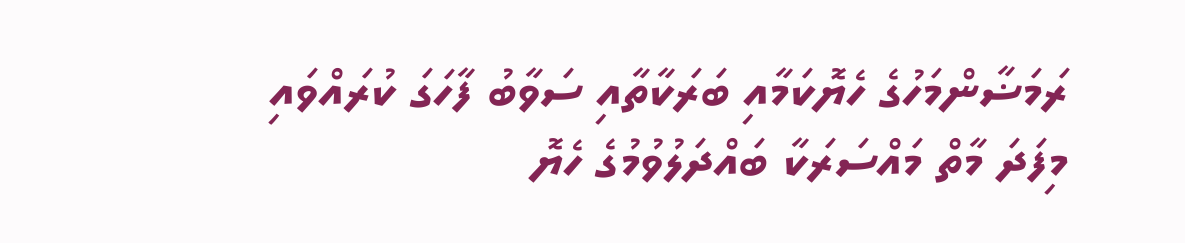ރަމަޟާންމަހުގެ ހެޔޮކަމާއި ބަރަކާތާއި ސަވާބު ފާހަގަ ކުރައްވައި މިފަދަ މާތް މައްސަރަކާ ބައްދަލުވުމުގެ ހެޔޮ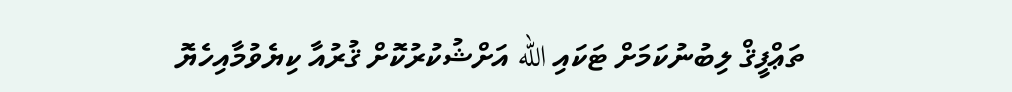ތަޢްފީޤް ލިބުނުކަމަށް ޓަކައި الله އަށްޝުކުރުކޮށް ޤުރުއާ ކިޔެވުމާއިހެޔޮ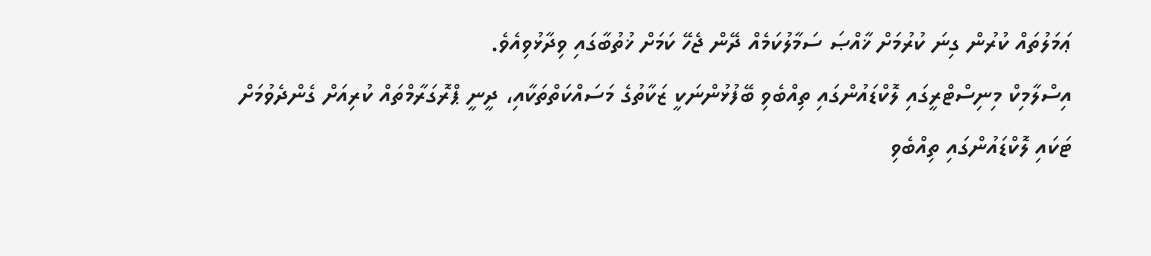ޢަމަލުތައް ކުރުން ގިނަ ކުރުމަށް ޚާއްޞަ ސަމާލުކަމެއް ދޭން ޖެހޭ ކަމަށް ޚުތުބާގައި ވިދާޅުވިއެވެ.
އިސްލާމިކް މިނިސްޓްރީގައި ލޮކްޑައުންގައި ތިއްބެވި ބޭފުޅުންނަކީ ޒަކާތުގެ މަސައްކަތްތަކާއި، ދީނީ ޕްރޮގަރާމްތައް ކުރިއަށް ގެންދެވުމަށް ޓަކައި ލޮކްޑައުންގައި ތިއްބެވި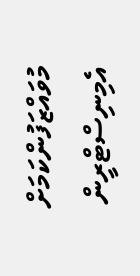މުވައްޒަފުންކަމަށް އެމިނިސްޓްރީން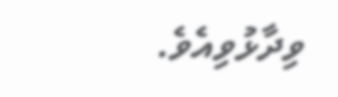ވިދާޅުވިއެވެ.